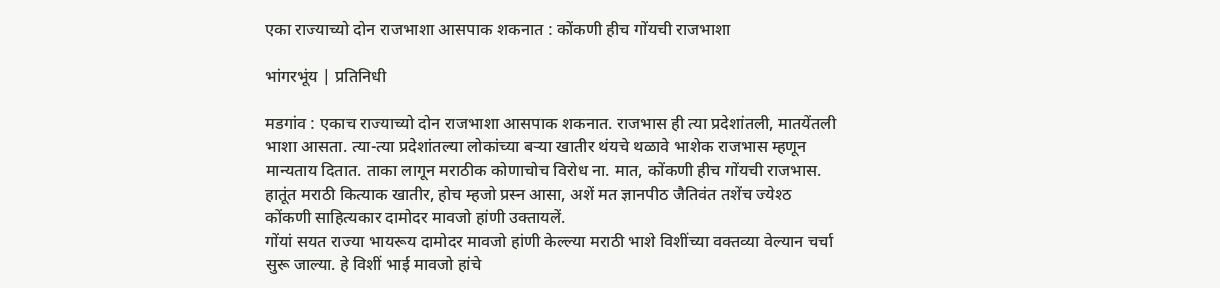एका राज्याच्यो दोन राजभाशा आसपाक शकनात : कोंकणी हीच गोंयची राजभाशा

भांगरभूंय | प्रतिनिधी

मडगांव : एकाच राज्याच्यो दोन राजभाशा आसपाक शकनात. राजभास ही त्या प्रदेशांतली, मातयेंतली भाशा आसता. त्या-त्या प्रदेशांतल्या लोकांच्या बर्‍या खातीर थंयचे थळावे भाशेक राजभास म्हणून मान्यताय दितात. ताका लागून मराठीक कोणाचोच विरोध ना. मात, कोंकणी हीच गोंयची राजभास. हातूंत मराठी कित्याक खातीर, होच म्हजो प्रस्न आसा, अशें मत ज्ञानपीठ जैतिवंत तशेंच ज्येश्ठ कोंकणी साहित्यकार दामोदर मावजो हांणी उक्तायलें.
गोंयां सयत राज्या भायरूय दामोदर मावजो हांणी केल्ल्या मराठी भाशे विशींच्या वक्तव्या वेल्यान चर्चा सुरू जाल्या. हे विशीं भाई मावजो हांचे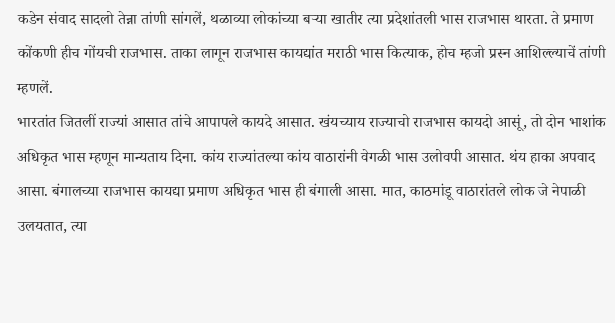कडेन संवाद सादलो तेन्ना तांणी सांगलें, थळाव्या लोकांच्या बर्‍या खातीर त्या प्रदेशांतली भास राजभास थारता. ते प्रमाण कोंकणी हीच गोंयची राजभास. ताका लागून राजभास कायद्यांत मराठी भास कित्याक, होच म्हजो प्रस्न आशिल्ल्याचें तांणी म्हणलें.
भारतांत जितलीं राज्यां आसात तांचे आपापले कायदे आसात. खंयच्याय राज्याचो राजभास कायदो आसूं, तो दोन भाशांक अधिकृत भास म्हणून मान्यताय दिना. कांय राज्यांतल्या कांय वाठारांनी वेगळी भास उलोवपी आसात. थंय हाका अपवाद आसा. बंगालच्या राजभास कायद्या प्रमाण अधिकृत भास ही बंगाली आसा. मात, काठमांडू वाठारांतले लोक जे नेपाळी उलयतात, त्या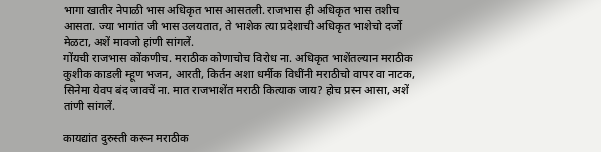भागा खातीर नेपाळी भास अधिकृत भास आसतली. राजभास ही अधिकृत भास तशीच आसता. ज्या भागांत जी भास उलयतात, ते भाशेक त्या प्रदेशाची अधिकृत भाशेचो दर्जो मेळटा, अशें मावजो हांणी सांगलें.
गोंयची राजभास कोंकणीच. मराठीक कोणाचोच विरोध ना. अधिकृत भाशेंतल्यान मराठीक कुशीक काडली म्हूण भजन, आरती, किर्तन अशा धर्मीक विधींनी मराठीचो वापर वा नाटक, सिनेमा येवप बंद जावचें ना. मात राजभाशेंत मराठी कित्याक जाय? होच प्रस्न आसा, अशें तांणी सांगलें.

कायद्यांत दुरुस्ती करून मराठीक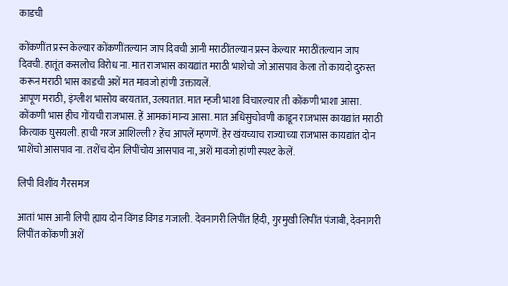काडची

कोंकणींत प्रस्न केल्यार कोंकणींतल्यान जाप दिवची आनी मराठींतल्यान प्रस्न केल्यार मराठींतल्यान जाप दिवची. हातूंत कसलोच विरोध ना. मात राजभास कायद्यांत मराठी भाशेचो जो आसपाव केला तो कायदो दुरुस्त करून मराठी भास काडची अशें मत मावजो हांणी उक्तायलें.
आपूण मराठी, इंग्लीश भासोय बरयतात, उलयतात. मात म्हजी भाशा विचारल्यार ती कोंकणी भाशा आसा. कोंकणी भास हीच गोंयची राजभास. हें आमकां मान्य आसा. मात अधिसुचोवणी काडून राजभास कायद्यांत मराठी कित्याक घुसयली. हाची गरज आशिल्ली? हेंच आपलें म्हणणें. हेर खंयच्याच राज्याच्या राजभास कायद्यांत दोन भाशेंचो आसपाव ना. तशेंच दोन लिपींचोय आसपाव ना, अशें मावजो हांणी स्पश्ट केलें.

लिपी विशींय गैरसमज

आतां भास आनी लिपी ह्याय दोन विंगड विंगड गजाली. देवनागरी लिपींत हिंदी, गुरमुखी लिपींत पंजाबी, देवनागरी लिपींत कोंकणी अशें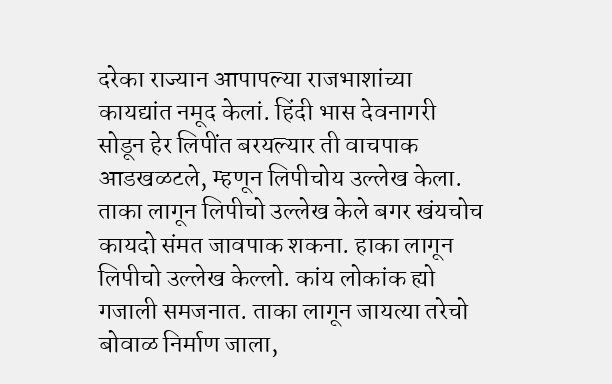दरेका राज्यान आपापल्या राजभाशांच्या कायद्यांत नमूद केलां. हिंदी भास देवनागरी सोडून हेर लिपींत बरयल्यार ती वाचपाक आडखळटले, म्हणून लिपीचोय उल्लेख केला. ताका लागून लिपीचो उल्लेख केले बगर खंयचोच कायदो संमत जावपाक शकना. हाका लागून लिपीचो उल्लेख केल्लो. कांय लोकांक ह्यो गजाली समजनात. ताका लागून जायत्या तरेचो बोवाळ निर्माण जाला,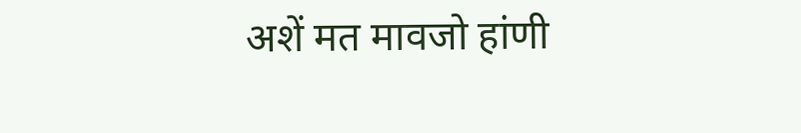अशें मत मावजो हांणी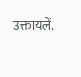उक्तायलें.